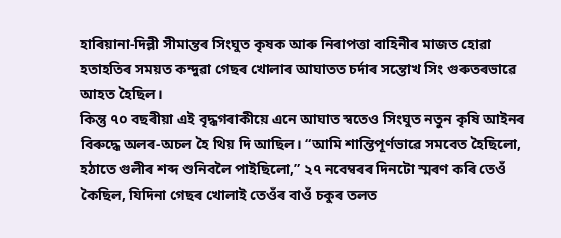হাৰিয়ানা-দিল্লী সীমান্তৰ সিংঘুত কৃষক আৰু নিৰাপত্তা বাহিনীৰ মাজত হোৱা হতাহতিৰ সময়ত কন্দুৱা গেছৰ খোলাৰ আঘাতত চৰ্দাৰ সন্তোখ সিং গুৰুতৰভাৱে আহত হৈছিল।
কিন্তু ৭০ বছৰীয়া এই বৃদ্ধগৰাকীয়ে এনে আঘাত স্বতেও সিংঘুত নতুন কৃষি আইনৰ বিৰুদ্ধে অলৰ-অচল হৈ থিয় দি আছিল। “আমি শান্তিপূৰ্ণভাৱে সমবেত হৈছিলো, হঠাতে গুলীৰ শব্দ শুনিবলৈ পাইছিলো,” ২৭ নবেম্বৰৰ দিনটো স্মৰণ কৰি তেওঁ কৈছিল, যিদিনা গেছৰ খোলাই তেওঁৰ বাওঁ চকুৰ তলত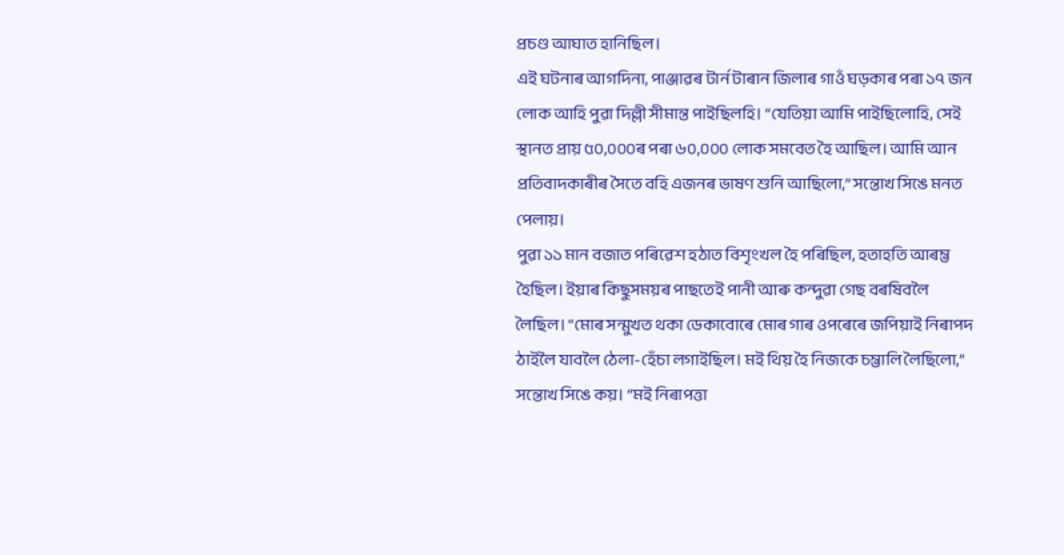প্ৰচণ্ড আঘাত হানিছিল।
এই ঘটনাৰ আগদিনা, পাঞ্জাৱৰ টাৰ্ন টাৰান জিলাৰ গাওঁ ঘড়কাৰ পৰা ১৭ জন লোক আহি পুৱা দিল্লী সীমান্ত পাইছিলহি। “যেতিয়া আমি পাইছিলোহি, সেই স্থানত প্ৰায় ৫০,০০০ৰ পৰা ৬০,০০০ লোক সমবেত হৈ আছিল। আমি আন প্ৰতিবাদকাৰীৰ সৈতে বহি এজনৰ ভাষণ শুনি আছিলো,” সন্তোখ সিঙে মনত পেলায়।
পুৱা ১১ মান বজাত পৰিৱেশ হঠাত বিশৃংখল হৈ পৰিছিল, হতাহতি আৰম্ভ হৈছিল। ইয়াৰ কিছুসময়ৰ পাছতেই পানী আৰু কন্দুৱা গেছ বৰষিবলৈ লৈছিল। “মোৰ সন্মুখত থকা ডেকাবোৰে মোৰ গাৰ ওপৰেৰে জপিয়াই নিৰাপদ ঠাইলৈ যাবলৈ ঠেলা-হেঁচা লগাইছিল। মই থিয় হৈ নিজকে চম্ভালি লৈছিলো,” সন্তোখ সিঙে কয়। “মই নিৰাপত্তা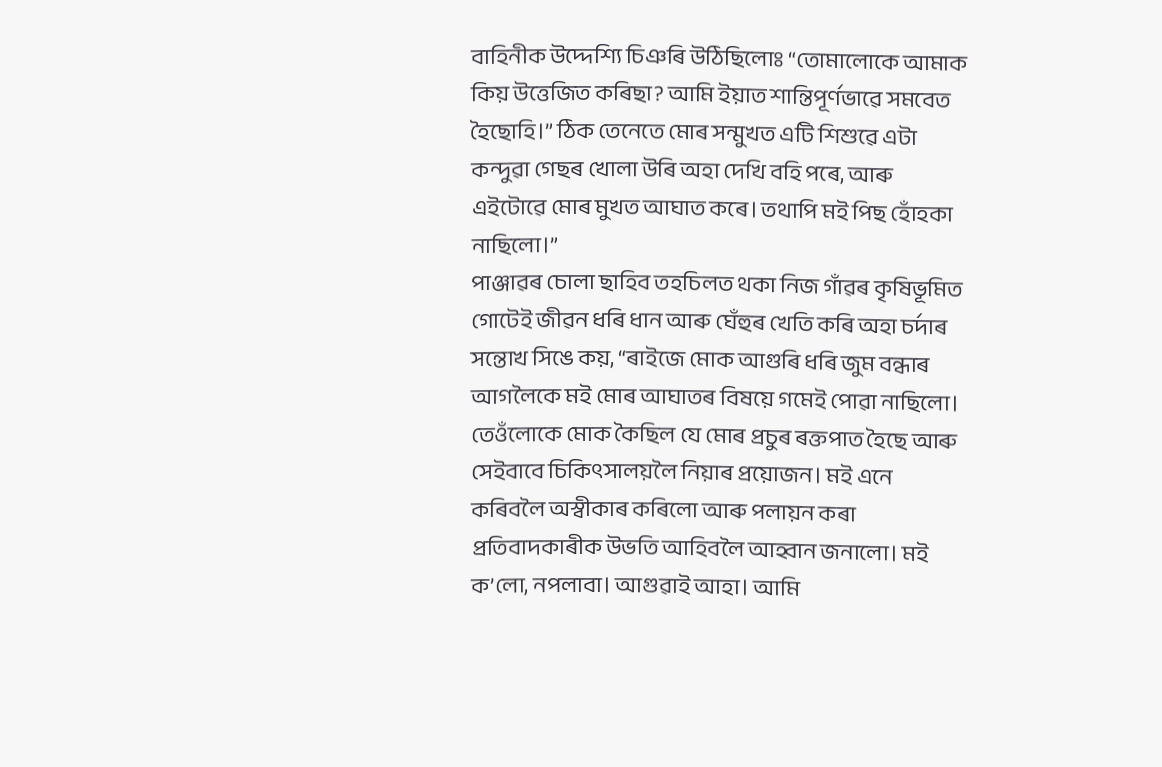বাহিনীক উদ্দেশ্যি চিঞৰি উঠিছিলোঃ “তোমালোকে আমাক কিয় উত্তেজিত কৰিছা? আমি ইয়াত শান্তিপূৰ্ণভাৱে সমবেত হৈছোহি।” ঠিক তেনেতে মোৰ সন্মুখত এটি শিশুৱে এটা কন্দুৱা গেছৰ খোলা উৰি অহা দেখি বহি পৰে, আৰু এইটোৱে মোৰ মুখত আঘাত কৰে। তথাপি মই পিছ হোঁহকা নাছিলো।”
পাঞ্জাৱৰ চোলা ছাহিব তহচিলত থকা নিজ গাঁৱৰ কৃষিভূমিত গোটেই জীৱন ধৰি ধান আৰু ঘেঁহুৰ খেতি কৰি অহা চৰ্দাৰ সন্তোখ সিঙে কয়, “ৰাইজে মোক আগুৰি ধৰি জুম বন্ধাৰ আগলৈকে মই মোৰ আঘাতৰ বিষয়ে গমেই পোৱা নাছিলো। তেওঁলোকে মোক কৈছিল যে মোৰ প্ৰচুৰ ৰক্তপাত হৈছে আৰু সেইবাবে চিকিৎসালয়লৈ নিয়াৰ প্ৰয়োজন। মই এনে কৰিবলৈ অস্বীকাৰ কৰিলো আৰু পলায়ন কৰা প্ৰতিবাদকাৰীক উভতি আহিবলৈ আহ্বান জনালো। মই ক’লো, নপলাবা। আগুৱাই আহা। আমি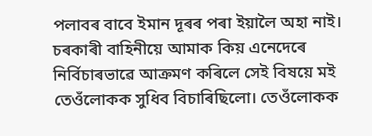পলাবৰ বাবে ইমান দূৰৰ পৰা ইয়ালৈ অহা নাই। চৰকাৰী বাহিনীয়ে আমাক কিয় এনেদেৰে নিৰ্বিচাৰভাৱে আক্ৰমণ কৰিলে সেই বিষয়ে মই তেওঁলোকক সুধিব বিচাৰিছিলো। তেওঁলোকক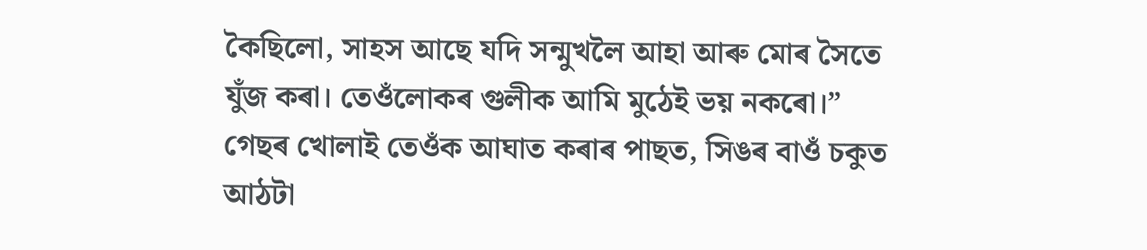কৈছিলো, সাহস আছে যদি সন্মুখলৈ আহা আৰু মোৰ সৈতে যুঁজ কৰা। তেওঁলোকৰ গুলীক আমি মুঠেই ভয় নকৰো।”
গেছৰ খোলাই তেওঁক আঘাত কৰাৰ পাছত, সিঙৰ বাওঁ চকুত আঠটা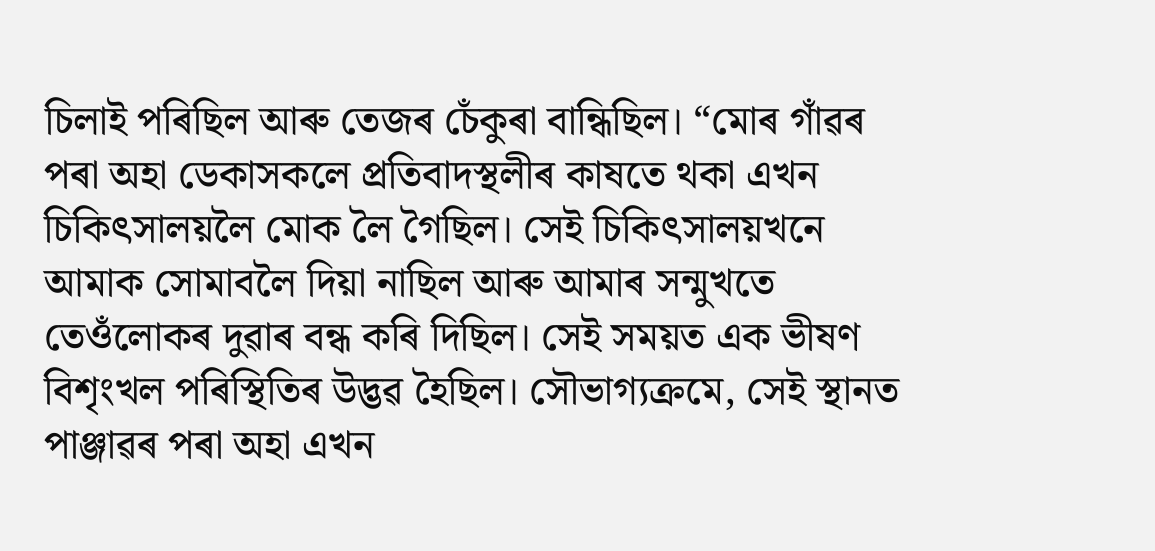চিলাই পৰিছিল আৰু তেজৰ চেঁকুৰা বান্ধিছিল। “মোৰ গাঁৱৰ পৰা অহা ডেকাসকলে প্ৰতিবাদস্থলীৰ কাষতে থকা এখন চিকিৎসালয়লৈ মোক লৈ গৈছিল। সেই চিকিৎসালয়খনে আমাক সোমাবলৈ দিয়া নাছিল আৰু আমাৰ সন্মুখতে তেওঁলোকৰ দুৱাৰ বন্ধ কৰি দিছিল। সেই সময়ত এক ভীষণ বিশৃংখল পৰিস্থিতিৰ উদ্ভৱ হৈছিল। সৌভাগ্যক্ৰমে, সেই স্থানত পাঞ্জাৱৰ পৰা অহা এখন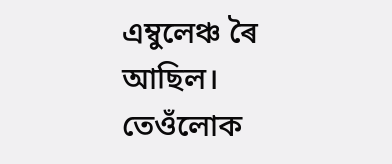এম্বুলেঞ্চ ৰৈ আছিল। তেওঁলোক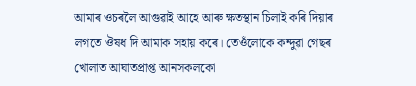আমাৰ ওচৰলৈ আগুৱাই আহে আৰু ক্ষতস্থান চিলাই কৰি দিয়াৰ লগতে ঔষধ দি আমাক সহায় কৰে। তেওঁলোকে কন্দুৱা গেছৰ খোলাত আঘাতপ্ৰাপ্ত আনসকলকো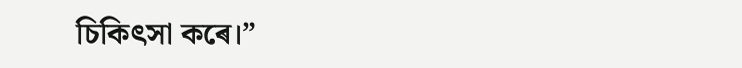চিকিৎসা কৰে।”